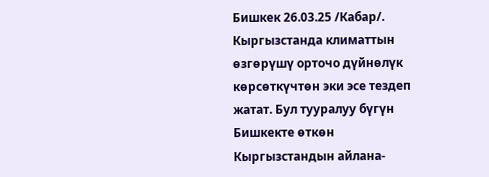Бишкек 26.03.25 /Кабар/. Кыргызстанда климаттын өзгөрүшү орточо дүйнөлүк көрсөткүчтөн эки эсе тездеп жатат. Бул тууралуу бүгүн Бишкекте өткөн Кыргызстандын айлана-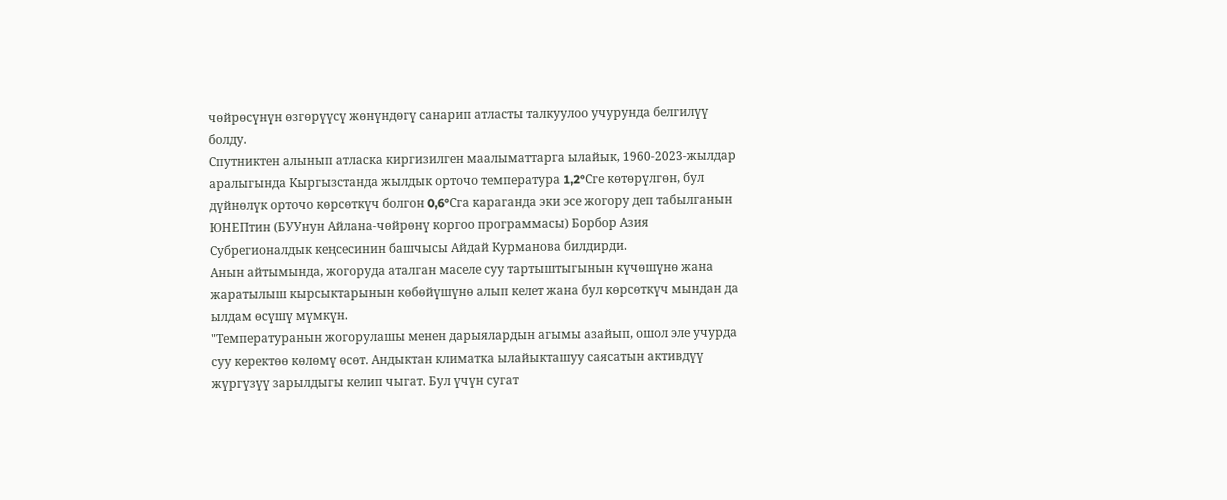чөйрөсүнүн өзгөрүүсү жөнүндөгү санарип атласты талкуулоо учурунда белгилүү болду.
Спутниктен алынып атласка киргизилген маалыматтарга ылайык, 1960-2023-жылдар аралыгында Кыргызстанда жылдык орточо температура 1,2°Cге көтөрүлгөн, бул дүйнөлүк орточо көрсөткүч болгон 0,6°Cга караганда эки эсе жогору деп табылганын ЮНЕПтин (БУУнун Айлана-чөйрөнү коргоо программасы) Борбор Азия Субрегионалдык кеңсесинин башчысы Айдай Курманова билдирди.
Анын айтымында, жогоруда аталган маселе суу тартыштыгынын күчөшүнө жана жаратылыш кырсыктарынын көбөйүшүнө алып келет жана бул көрсөткүч мындан да ылдам өсүшү мүмкүн.
"Температуранын жогорулашы менен дарыялардын агымы азайып, ошол эле учурда суу керектөө көлөмү өсөт. Андыктан климатка ылайыкташуу саясатын активдүү жүргүзүү зарылдыгы келип чыгат. Бул үчүн сугат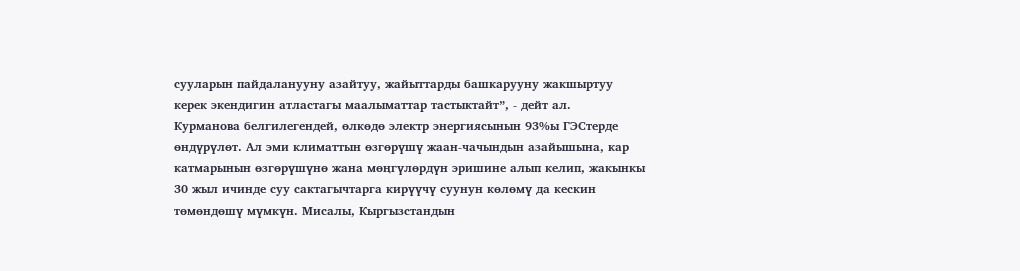сууларын пайдаланууну азайтуу, жайыттарды башкарууну жакшыртуу керек экендигин атластагы маалыматтар тастыктайт”, - дейт ал.
Курманова белгилегендей, өлкөдө электр энергиясынын 93%ы ГЭСтерде өндүрүлөт. Ал эми климаттын өзгөрүшү жаан-чачындын азайышына, кар катмарынын өзгөрүшүнө жана мөңгүлөрдүн эришине алып келип, жакынкы 30 жыл ичинде суу сактагычтарга кирүүчү суунун көлөмү да кескин төмөндөшү мүмкүн. Мисалы, Кыргызстандын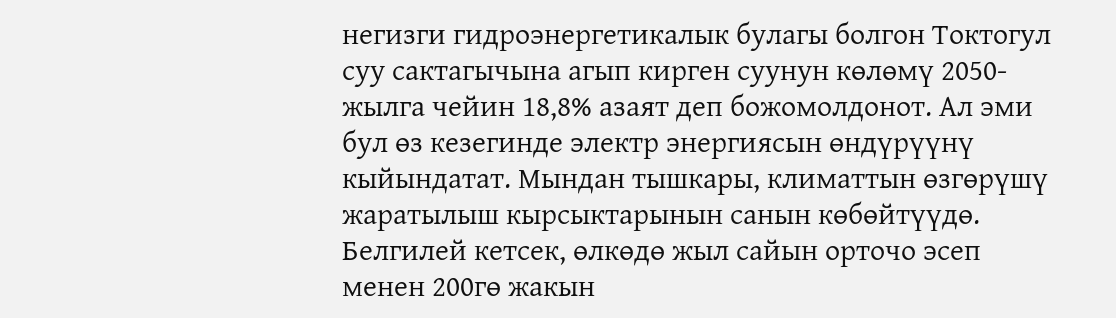негизги гидроэнергетикалык булагы болгон Токтогул суу сактагычына агып кирген суунун көлөмү 2050-жылга чейин 18,8% азаят деп божомолдонот. Ал эми бул өз кезегинде электр энергиясын өндүрүүнү кыйындатат. Мындан тышкары, климаттын өзгөрүшү жаратылыш кырсыктарынын санын көбөйтүүдө.
Белгилей кетсек, өлкөдө жыл сайын орточо эсеп менен 200гө жакын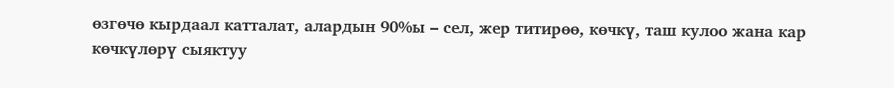өзгөчө кырдаал катталат, алардын 90%ы – сел, жер титирөө, көчкү, таш кулоо жана кар көчкүлөрү сыяктуу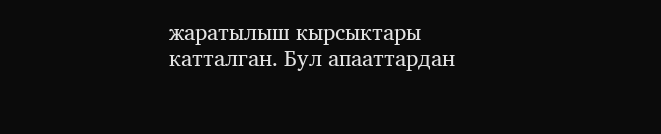жаратылыш кырсыктары катталган. Бул апааттардан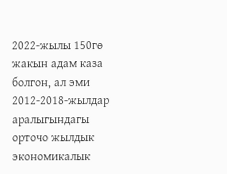2022-жылы 150гө жакын адам каза болгон, ал эми 2012-2018-жылдар аралыгындагы орточо жылдык экономикалык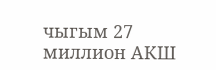чыгым 27 миллион АКШ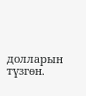долларын түзгөн.